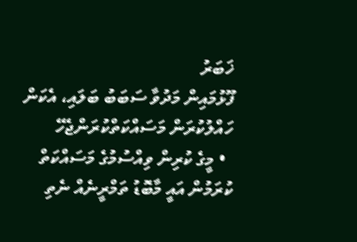ޚަބަރު
ފޫޅުމައިން މަދުވާ ސަބަބު ބަލައި، އެކަން ހައްލުކުރަން މަސައްކަތްކުރަންޖެހޭ
  • މީގެ ކުރިން ވިއްސުމުގެ މަސައްކަތް ކުރަމުން އައީ މާބޮޑު ތަމްރީނެއް ނެތި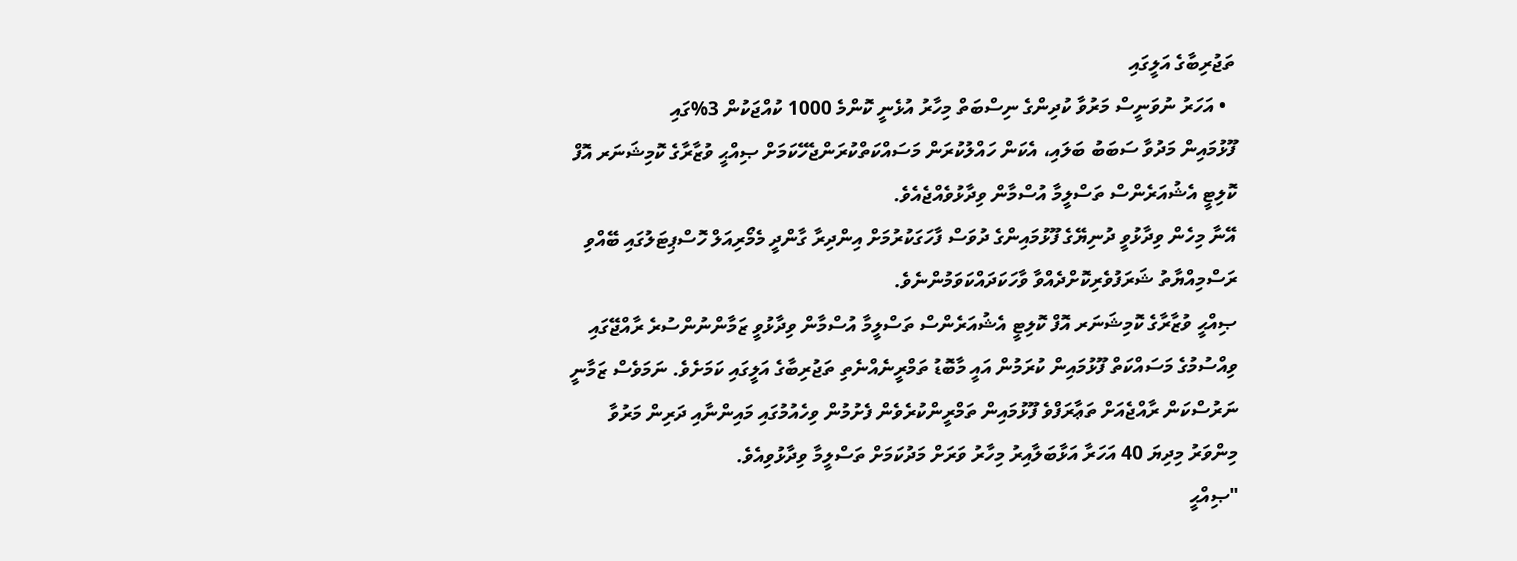ތަޖުރިބާގެ އަލީގައި
  • އަހަރު ނުވަނީސް މަރުވާ ކުދިންގެ ނިސްބަތް މިހާރު އުޅެނީ ކޮންމެ 1000 ކުއްޖަކުން 3%ގައި
ފޫޅުމައިން މަދުވާ ސަބަބު ބަލައި، އެކަން ހައްލުކުރަން މަސައްކަތްކުރަންޖެހޭކަމަށް ޞިއްޙީ ވުޒާރާގެ ކޮމިޝަނަރ އޮފް ކޮލިޓީ އެޝުއަރެންސް ތަސްލީމާ އުސްމާން ވިދާޅުވެއްޖެއެވެ.
އޭނާ މިހެން ވިދާޅުވީ ދުނިޔޭގެ ފޫޅުމައިންގެ ދުވަސް ފާހަގަކުރުމަށް އިންދިރާ ގާންދީ މެމޯރިއަލް ހޮސްޕިޓަލުގައި ބޭއްވި ރަސްމިއްޔާތު ޝަރަފުވެރިކޮށްދެއްވާ ވާހަކަދައްކަވަމުންނެވެ.
ޞިއްޙީ ވުޒާރާގެ ކޮމިޝަނަރ އޮފް ކޮލިޓީ އެޝުއަރެންސް ތަސްލީމާ އުސްމާން ވިދާޅުވީ ޒަމާންނުންސުރެ ރާއްޖޭގައި ވިއްސުމުގެ މަސައްކަތް ފޫޅުމައިން ކުރަމުން އައީ މާބޮޑު ތަމްރީނެއްނެތި ތަޖުރިބާގެ އަލީގައި ކަމަށެވެ. ނަމަވެސް ޒަމާނީ ނަރުސްކަން ރާއްޖެއަށް ތަޢާރަފްވެ ފޫޅުމައިން ތަމްރީންކުރެވެން ފެށުމުން ވިހެއުމުގައި މައިންނާއި ދަރިން މަރުވާ މިންވަރު މިދިޔަ 40 އަހަރާ އަޅާބަލާއިރު މިހާރު ވަރަށް މަދުކަމަށް ތަސްލީމާ ވިދާޅުވިއެވެ.
"ޞިއްޙީ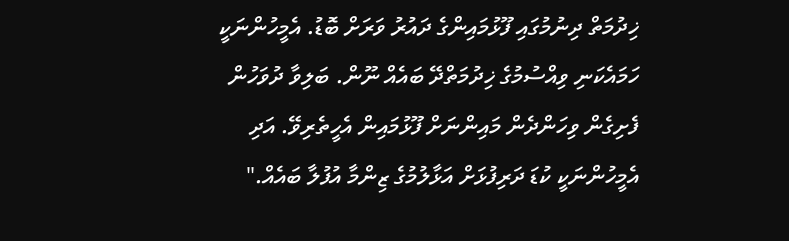ޚިދުމަތް ދިނުމުގައި ފޫޅުމައިންގެ ދައުރު ވަރަށް ބޮޑު. އެމީހުންނަކީ ހަމައެކަނި ވިއްސުމުގެ ޚިދުމަތްދޭ ބައެއް ނޫން. ބަލިވާ ދުވަހުން ފެށިގެން ވިހަންދެން މައިންނަށް ފޫޅުމައިން އެހީތެރިވޭ. އަދި އެމީހުންނަކީ ކުޑަ ދަރިފުޅަށް އަޅާލުމުގެ ޒިންމާ އުފުލާ ބައެއް."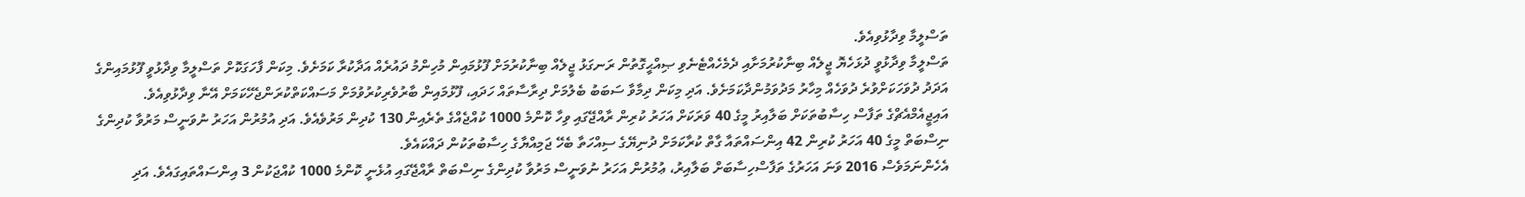ތަސްލީމާ ވިދާޅުވިއެވެ.
ތަސްލީމާ ވިދާޅުވީ ދުޅަހެޔޮ ޖީލެއް ބިނާކުރުމަށާއި ދެމެހެއްޓެނެވި ޞިއްޙީގޮތުން ރަނގަޅު ޖީލެއް ބިނާކުރުމަށް ފޫޅުމައިން މުހިންމު ދައުރެއް އަދާކުރާ ކަމަށެވެ. މިކަން ފާހަގަކޮށް ތަސްލީމާ ވިދާޅުވީ ފޫޅުމައިންގެ އަދަދު ދުވަހަކަށްވުރެ ދުވަހެއް މިހާރު މަދުވަމުންދާކަމަށެވެ. އަދި މިކަން ދިމާވާ ސަބަބު ބެލުމަށް ދިރާސާތައް ހަދައި، ފޫޅުމައިން ބާރުވެރިކުރުވުމަށް މަސައްކަތްކުރަންޖެހޭކަމަށް އޭނާ ވިދާޅުވިއެވެ.
އައިޖީއެމްއެޗްގެ ތަފާސް ހިސާބުތަކަށް ބަލާއިރު މީގެ 40 ވަރަކަށް އަހަރު ކުރިން ރާއްޖޭގައި ވިހާ ކޮންމެ 1000 ކުއްޖެއްގެ ތެރެއިން 130 ކުދިން މަރުވެއެވެ. އަދި އުމުރުން އަހަރު ނުވަނީސް މަރުވާ ކުދިންގެ ނިސްބަތް މީގެ 40 އަހަރު ކުރިން 42 އިންސައްތައާ ގާތް ކުރާކަމަށް ދުނިޔޭގެ ސިއްހަތާ ބެހޭ ޖަމިއްޔާގެ ހިސާބުތަކުން ދައްކައެވެ.
އެހެންނަމަވެސް 2016 ވަނަ އަހަރުގެ ތަފާސްހިސާބަށް ބަލާއިރު، ޢުމުރުން އަހަރު ނުވަނީސް މަރުވާ ކުދިންގެ ނިސްބަތް ރާއްޖޭގައި އުޅެނީ ކޮންމެ 1000 ކުއްޖަކުން 3 އިންސައްތައިގައެވެ. އަދި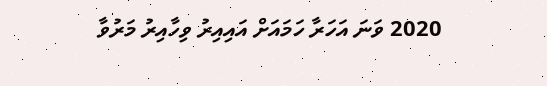2020 ވަނަ އަހަރާ ހަމައަށް އައިއިރު ވިހާއިރު މަރުވާ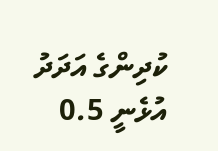ކުދިންގެ އަދަދު އުޅެނީ 0.5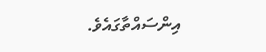އިންސައްތާގައެވެ.